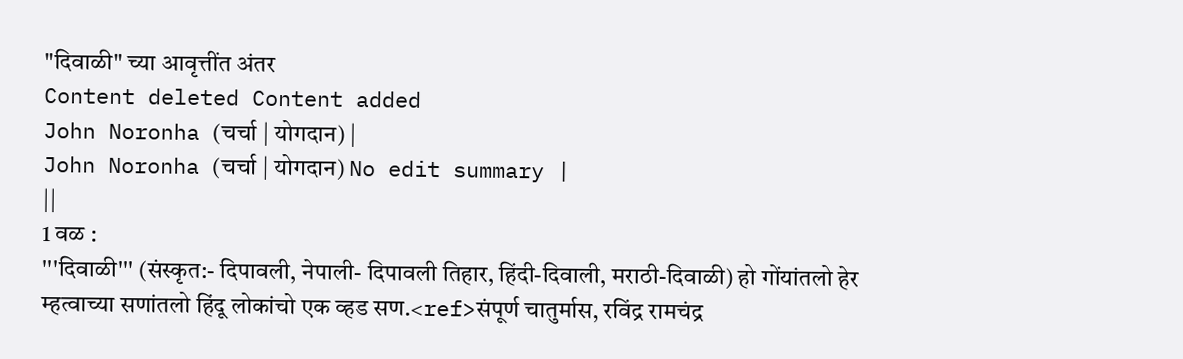"दिवाळी" च्या आवृत्तींत अंतर
Content deleted Content added
John Noronha (चर्चा | योगदान) |
John Noronha (चर्चा | योगदान) No edit summary |
||
1 वळ :
'''दिवाळी''' (संस्कृत:- दिपावली, नेपाली- दिपावली तिहार, हिंदी-दिवाली, मराठी-दिवाळी) हो गोंयांतलो हेर म्हत्वाच्या सणांतलो हिंदू लोकांचो एक व्हड सण.<ref>संपूर्ण चातुर्मास, रविंद्र रामचंद्र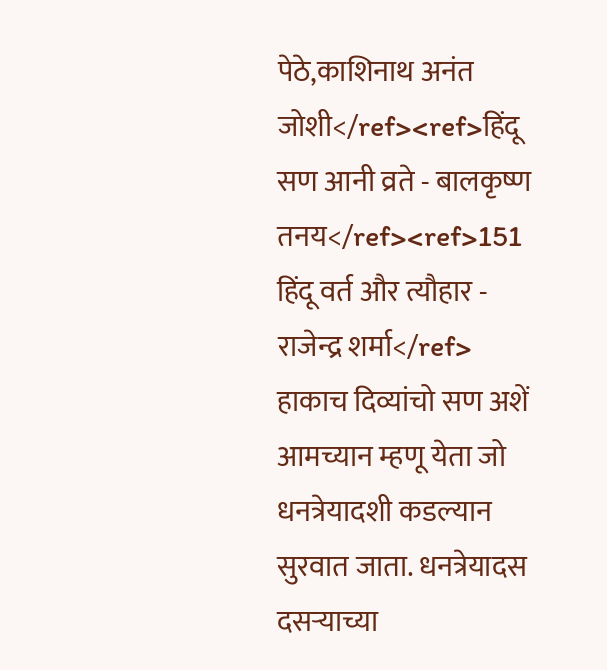पेठे,काशिनाथ अनंत जोशी</ref><ref>हिंदू सण आनी व्रते - बालकृष्ण तनय</ref><ref>151 हिंदू वर्त और त्यौहार - राजेन्द्र शर्मा</ref> हाकाच दिव्यांचो सण अशें आमच्यान म्हणू येता जो धनत्रेयादशी कडल्यान सुरवात जाता. धनत्रेयादस दसऱ्याच्या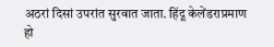अठरां दिसां उपरांत सुरवात जाता. हिंदू केलेंडराप्रमाण हो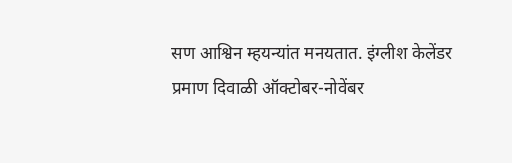सण आश्विन म्हयन्यांत मनयतात. इंग्लीश केलेंडर प्रमाण दिवाळी ऑक्टोबर-नोवेंबर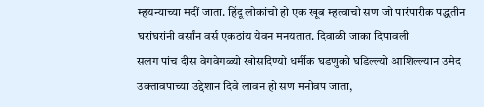म्हयन्याच्या मदीं जाता. हिंदू लोकांचो हो एक खूब म्हत्वाचो सण जो पारंपारीक पद्धतीन घरांघरांनी वर्सांन वर्स एकठांय येवन मनयतात. दिवाळी जाका दिपावली
सलग पांच दीस वेगवेगळ्यो खोसदिण्यो धर्मीक घडणुको घडिल्ल्यो आशिल्ल्यान उमेद उक्तावपाच्या उद्देशान दिवे लावन हो सण मनोवप जाता,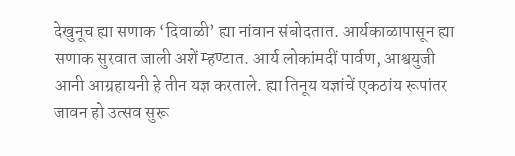देखुनूच ह्या सणाक ‘दिवाळी’ ह्या नांवान संबोदतात. आर्यकाळापासून ह्या सणाक सुरवात जाली अशें म्हण्टात. आर्य लोकांमदीं पार्वण, आश्वयुजी आनी आग्रहायनी हे तीन यज्ञ करताले. ह्या तिनूय यज्ञांचें एकठांय रूपांतर जावन हो उत्सव सुरू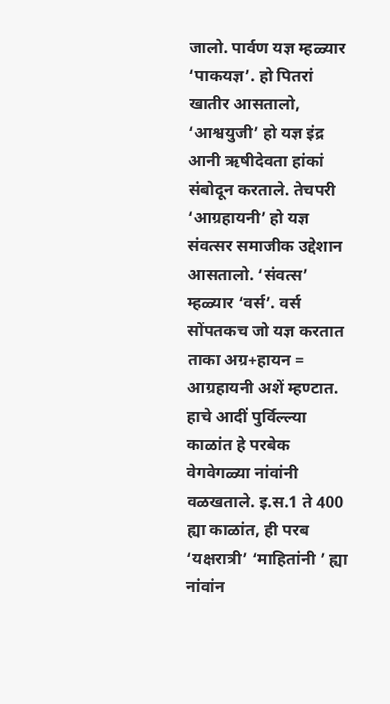जालो. पार्वण यज्ञ म्हळ्यार ‘पाकयज्ञ’. हो पितरां खातीर आसतालो, ‘आश्वयुजी’ हो यज्ञ इंद्र आनी ऋषीदेवता हांकां संबोदून करताले. तेचपरी ‘आग्रहायनी’ हो यज्ञ संवत्सर समाजीक उद्देशान आसतालो. ‘संवत्स’ म्हळ्यार ‘वर्स’. वर्स सोंपतकच जो यज्ञ करतात ताका अग्र+हायन = आग्रहायनी अशें म्हण्टात. हाचे आदीं पुर्विल्ल्या काळांत हे परबेक वेगवेगळ्या नांवांनी वळखताले. इ.स.1 ते 400 ह्या काळांत, ही परब ‘यक्षरात्री’ ‘माहितांनी ’ ह्या नांवांन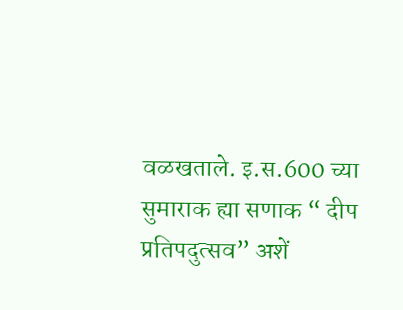वळखताले. इ.स.600 च्या सुमाराक ह्या सणाक “ दीप प्रतिपदुत्सव” अशें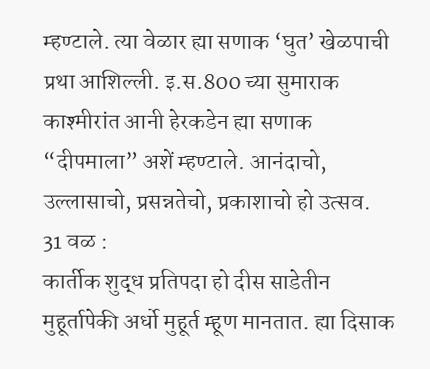म्हण्टाले. त्या वेळार ह्या सणाक ‘घुत’ खेळपाची प्रथा आशिल्ली. इ.स.800 च्या सुमाराक काश्मीरांत आनी हेरकडेन ह्या सणाक “दीपमाला” अशें म्हण्टाले. आनंदाचो, उल्लासाचो, प्रसन्नतेचो, प्रकाशाचो हो उत्सव.
31 वळ :
कार्तीक शुद्ध प्रतिपदा हो दीस साडेतीन मुहूर्तापेकी अर्धो मुहूर्त म्हूण मानतात. ह्या दिसाक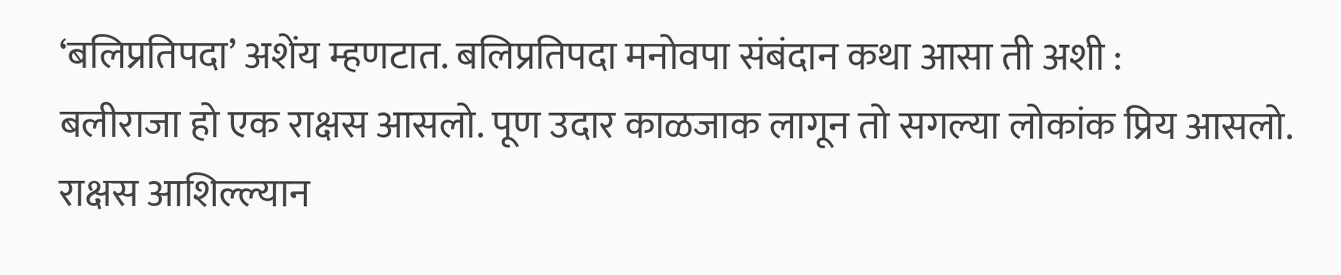‘बलिप्रतिपदा’ अशेंय म्हणटात. बलिप्रतिपदा मनोवपा संबंदान कथा आसा ती अशी :
बलीराजा हो एक राक्षस आसलो. पूण उदार काळजाक लागून तो सगल्या लोकांक प्रिय आसलो. राक्षस आशिल्ल्यान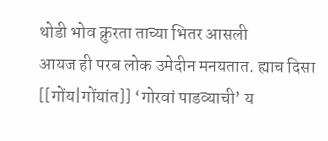थोडी भोव क्रुरता ताच्या भितर आसली
आयज ही परब लोक उमेदीन मनयतात. ह्याच दिसा [[गोंय|गोंयांत]] ‘गोरवां पाडव्याची’ य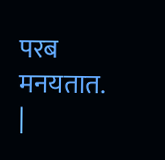परब मनयतात.
|